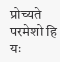प्रोच्यते परमेशो हि यः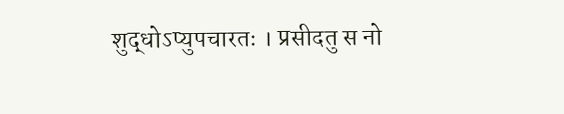शुद्धोऽप्युपचारतः । प्रसीदतु स नो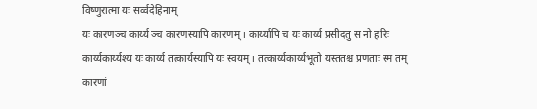विष्णुरात्मा यः सर्व्वदेहिनाम्
यः कारणञ्च कार्य्य ञ्च कारणस्यापि कारणम् । कार्य्यापि च यः कार्य्य प्रसीदतु स नो हरिः
कार्य्यकार्य्यश्य यः कार्य्य तत्कार्यस्यापि यः स्वयम् । तत्कार्य्यकार्य्यभूतो यस्ततश्च प्रणताः स्म तम्
कारणां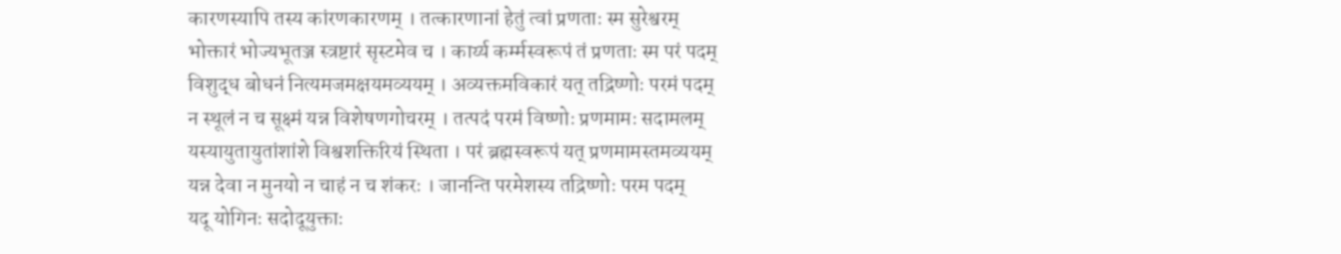कारणस्यापि तस्य कांरणकारणम् । तत्कारणानां हेतुं त्वां प्रणताः स्म सुरेश्वरम्
भोक्तारं भोज्यभूतञ्ज स्त्रष्टारं सृस्टमेव च । कार्य्य कर्म्मस्वरूपं तं प्रणताः स्म परं पदम्
विशुद्ध बोधनं नित्यमजमक्षयमव्ययम् । अव्यक्तमविकारं यत् तद्रिष्णोः परमं पदम्
न स्थूलं न च सूक्ष्मं यन्न विशेषणगोचरम् । तत्पदं परमं विष्णोः प्रणमामः सदामलम्
यस्यायुतायुतांशांशे विश्वशक्तिरियं स्थिता । परं ब्रह्मस्वरूपं यत् प्रणमामस्तमव्ययम्
यन्न देवा न मुनयो न चाहं न च शंकरः । जानन्ति परमेशस्य तद्रिष्णोः परम पदम्
यदू योगिनः सदोदूयुक्ताः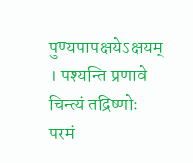पुण्यपापक्षयेऽक्षयम् । पश्यन्ति प्रणावे चिन्त्यं तद्रिष्णोः परमं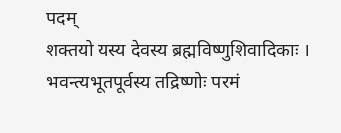पदम्
शक्तयो यस्य देवस्य ब्रह्मविष्णुशिवादिकाः । भवन्त्यभूतपूर्वस्य तद्रिष्णोः परमं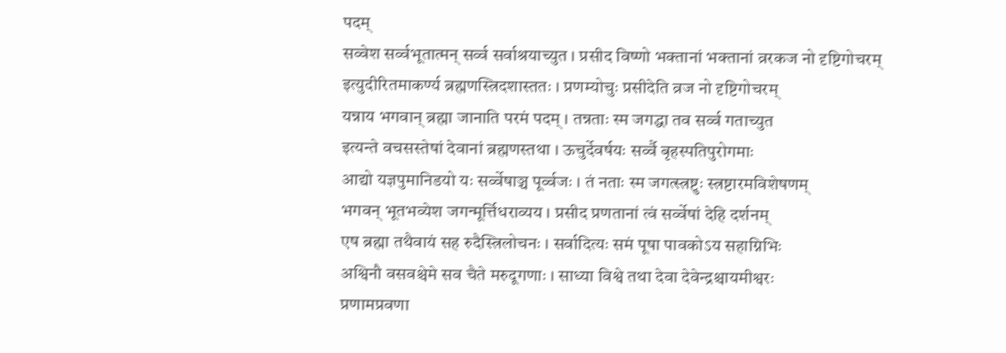पदम्
सव्वेश सर्व्वभूतात्मन् सर्व्व सर्वाश्रयाच्युत । प्रसीद विष्णो भक्तानां भक्तानां व्ररकज नो दृष्टिगोचरम्
इत्युदीरितमाकर्ण्य ब्रह्मणस्त्रिदशास्ततः । प्रणम्योचुः प्रसीदेति व्रज नो दृष्टिगोचरम्
यन्नाय भगवान् ब्रह्मा जानाति परमं पदम् । तन्नताः स्म जगद्धा तव सर्व्व गताच्युत
इत्यन्ते वचसस्तेषां देवानां ब्रह्मणस्तथा । ऊचुर्देवर्षयः सर्व्वै बृहस्पतिपुरोगमाः
आद्यो यज्ञपुमानिडयो यः सर्व्वेषाञ्च पूर्व्वजः । तं नताः स्म जगत्स्त्रष्टुः स्त्रष्टारमविशेषणम्
भगवन् भूतभव्येश जगन्मूर्त्तिधराव्यय । प्रसीद प्रणतानां त्वं सर्व्वेषां देहि दर्शनम्
एष ब्रह्मा तथैवायं सह रुदैस्त्रिलोचनः । सर्वादित्यः समं पूषा पावकोऽय सहाग्निभिः
अश्विनौ वसवश्चेमे सव चैते मरुदूगणाः । साध्या विश्वे तथा देवा देवेन्द्रश्चायमीश्वरः
प्रणामप्रवणा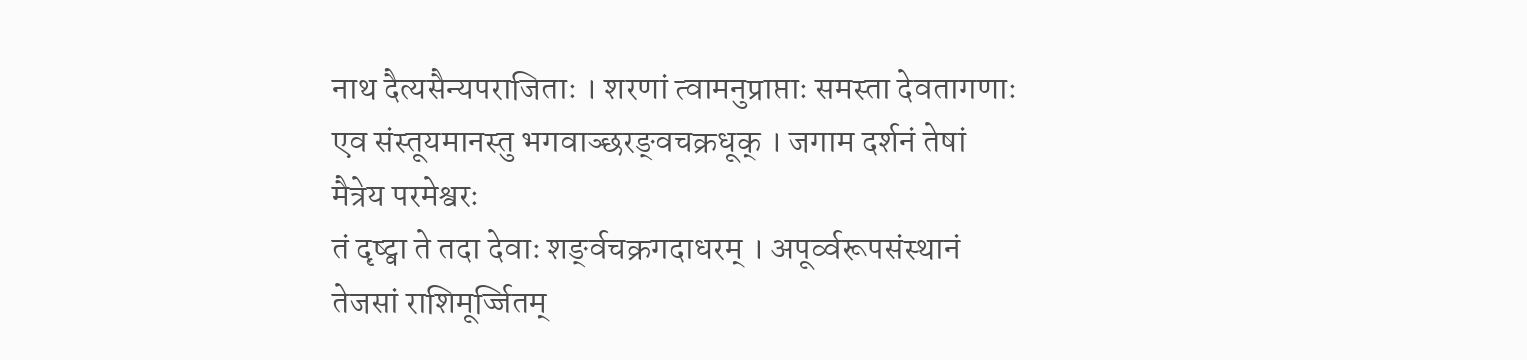नाथ दैत्यसैन्यपराजिताः । शरणां त्वामनुप्राप्ताः समस्ता देवतागणाः
एव संस्तूयमानस्तु भगवाञ्छरङ्वचक्रधूक् । जगाम दर्शनं तेषां मैत्रेय परमेश्वरः
तं दृष्ट्वा ते तदा देवाः शर्ङ्वचक्रगदाधरम् । अपूर्व्वरूपसंस्थानं तेजसां राशिमूर्ज्जितम्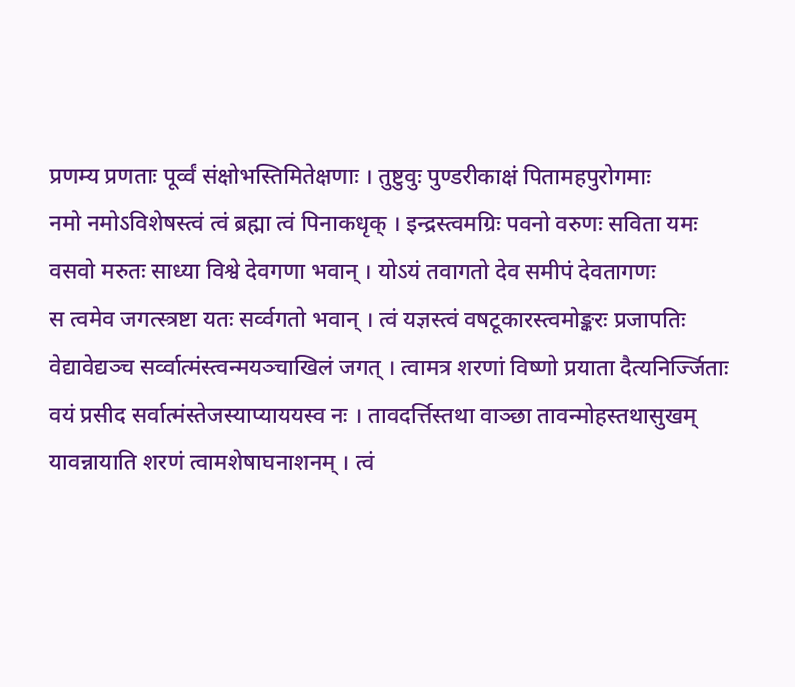प्रणम्य प्रणताः पूर्व्वं संक्षोभस्तिमितेक्षणाः । तुष्टुवुः पुण्डरीकाक्षं पितामहपुरोगमाः
नमो नमोऽविशेषस्त्वं त्वं ब्रह्मा त्वं पिनाकधृक् । इन्द्रस्त्वमग्रिः पवनो वरुणः सविता यमः
वसवो मरुतः साध्या विश्वे देवगणा भवान् । योऽयं तवागतो देव समीपं देवतागणः
स त्वमेव जगत्स्त्रष्टा यतः सर्व्वगतो भवान् । त्वं यज्ञस्त्वं वषटूकारस्त्वमोङ्करः प्रजापतिः
वेद्यावेद्यञ्च सर्व्वात्मंस्त्वन्मयञ्चाखिलं जगत् । त्वामत्र शरणां विष्णो प्रयाता दैत्यनिर्ज्जिताः
वयं प्रसीद सर्वात्मंस्तेजस्याप्याययस्व नः । तावदर्त्तिस्तथा वाञ्छा तावन्मोहस्तथासुखम्
यावन्नायाति शरणं त्वामशेषाघनाशनम् । त्वं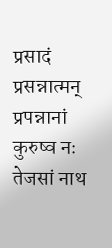प्रसादं प्रसन्नात्मन् प्रपन्नानां कुरुष्व नः
तेजसां नाथ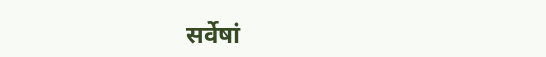सर्वेषां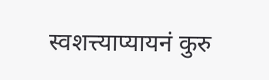स्वशत्त्याप्यायनं कुरु